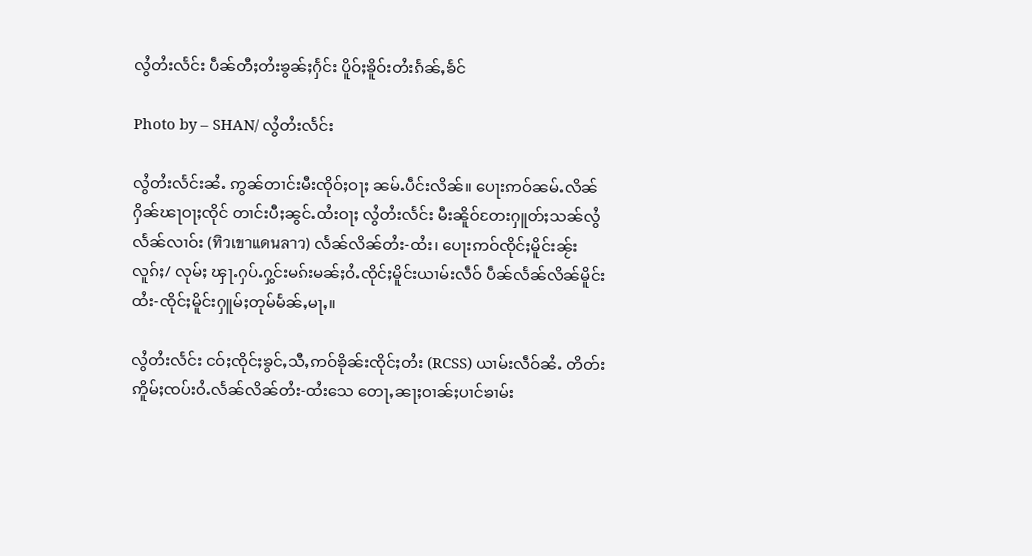လွႆတႆးလႅင်း ပဵၼ်တီႈတႆးၶွၼ်ႈႁႅင်း ပိူဝ်ႈၶိူဝ်းတႆးၵႅၼ်ႇၶႅင်

Photo by – SHAN/ လွႆတႆးလႅင်း

လွႆတႆးလႅင်းၼႆႉ ဢွၼ်တၢင်းမီးၸိုဝ်ႈဝႃႈ ၼမ်ႉပဵင်းလိၼ်။ ပေႃးဢဝ်ၼမ်ႉလိၼ်ႁိၼ်ၽႃဝႃႈၸိုင် တၢင်းပီႈၼွင်ႉထႆးဝႃႈ လွႆတႆးလႅင်း မီးၼိူဝ်တႄးႁူတ်ႈသၼ်လွႆလႅၼ်လၢဝ်း (ทิวเขาแดนลาว) လႅၼ်လိၼ်တႆး-ထႆး၊ ပေႃးဢဝ်ၸိုင်ႈမိူင်းၼႂ်းလူၵ်ႈ/ လုမ်ႈ ၾႃႉႁပ်ႉႁွင်းမၵ်းမၼ်ႈဝႆႉၸိုင်ႈမိူင်းယၢမ်းလဵဝ် ပဵၼ်လႅၼ်လိၼ်မိူင်းထႆး-ၸိုင်ႈမိူင်းႁူမ်ႈတုမ်မႅၼ်ႇမႃႇ။

လွႆတႆးလႅင်း ငဝ်ႈၸိုင်ႈၶွင်ႇသီႇဢဝ်ၶိုၼ်းၸိုင်ႈတႆး (RCSS) ယၢမ်းလဵဝ်ၼႆႉ တိတ်းဢိူမ်ႈၸပ်းဝႆႉလႅၼ်လိၼ်တႆး-ထႆးသေ တေႃႇၼႃႈဝၢၼ်ႈပၢင်ၶၢမ်း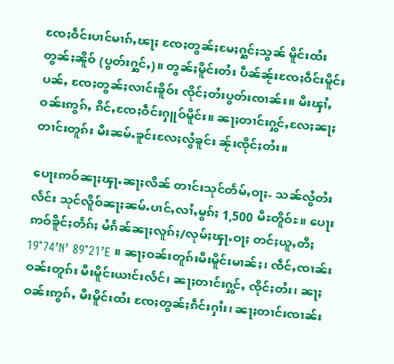ၸႄႈဝဵင်းပၢင်မၢၵ်ႇၽႃႈ ၸႄႈတွၼ်ႈမႄႈႁွင်ႈသွၼ် မိူင်းထႆးတွၼ်ႈၼိူဝ် (ပွတ်းႁွင်ႇ)။ တွၼ်ႈမိူင်းတႆး ပဵၼ်ၼႂ်းၸႄႈဝဵင်းမိူင်းပၼ်ႇ ၸႄႈတွၼ်ႈလၢင်းၶိူဝ်း ၸိုင်ႈတႆးပွတ်းၸၢၼ်း။ မီးၾၢႆႇဝၼ်းဢွၵ်ႇ ၵိင်ႇၸႄႈဝဵင်းႁူဝ်မိူင်း။ ၼႃႈတၢင်းႁွင်ႇလႄႈၼႃႈတၢင်းတူၵ်း မီးၼမ်ႉၶူင်းလႄႈလွႆၶူင်း ၼႂ်းၸိုင်ႈတႆး။

ပေႃးဢဝ်ၼႃႈၾႃႉၼႃႈလိၼ် တၢင်းသုင်တႅမ်ႇဝႃႈ- သၼ်လွႆတႆးလႅင်း သုင်လိူဝ်ၼႃႈၼမ်ႉပၢင်ႇလၢႆႇမွၵ်ႈ 1,500 မီႊတိူဝ်ႊ။ ပေႃးဢဝ်ၶိူင်ႈတႅၵ်ႈ မႆၵႅၼ်ၼႃႈလူၵ်ႈ/လုမ်ႈၾႃႉဝႃႈ တင်ႈယူႇတီႈ 19°74’N’ 89°21’E ။ ၼႃႈဝၼ်းတူၵ်းမီးမိူင်းမၢၼ်ႈ၊ ၸဵင်ႇၸၢၼ်းဝၼ်းတူၵ်း မီးမိူင်းယၢင်းလႅင်၊ ၼႃႈတၢင်းႁွင်ႇ ၸိုင်ႈတႆး၊ ၼႃႈဝၼ်းဢွၵ်ႇ မီးမိူင်းထႆး ၸႄႈတွၼ်ႈၵဵင်းႁၢႆး၊ ၼႃႈတၢင်းၸၢၼ်း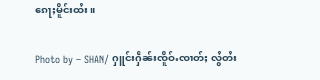ၵေႃႈမိူင်းထႆး။

Photo by – SHAN/ ႁူင်းႁဵၼ်းၸိူဝ်ႉၸၢတ်ႈ လွႆတႆး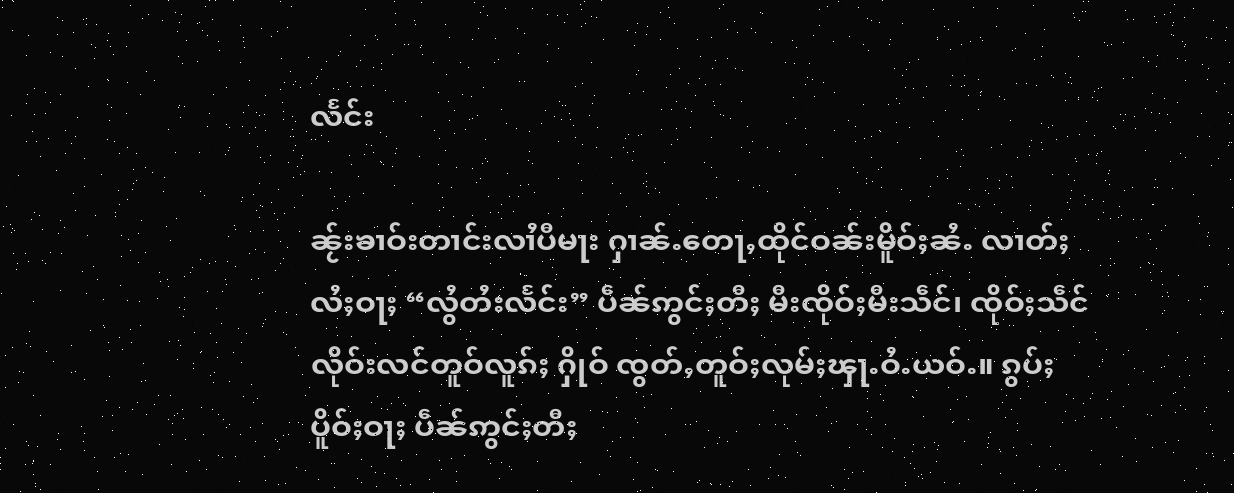လႅင်း

ၼႂ်းၶၢဝ်းတၢင်းလၢႆပီမႃး ႁၢၼ်ႉတေႃႇထိုင်ဝၼ်းမိူဝ်ႈၼႆႉ လၢတ်ႈလႆႈဝႃႈ “လွႆတႆးလႅင်း” ပဵၼ်ဢွင်ႈတီႈ မီးၸိုဝ်ႈမီးသဵင်၊ ၸိုဝ်ႈသဵင်လိုဝ်းလင်တူဝ်လူၵ်ႈ ႁိုဝ် ၸွတ်ႇတူဝ်ႈလုမ်ႈၾႃႉဝႆႉယဝ်ႉ။ ၵွပ်ႈပိူဝ်ႈဝႃႈ ပဵၼ်ဢွင်ႈတီႈ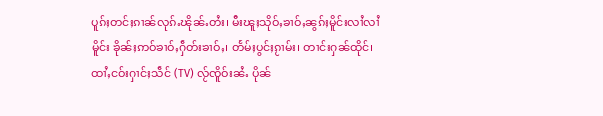ပူၵ်ႈတင်ႈၵၢၼ်လုၵ်ႉၽိုၼ်ႉတႆး၊ မီးၽူႈသိုဝ်ႇၶၢဝ်ႇၼွၵ်ႈမိူင်းလၢႆလၢႆမိူင်း ၶိုၼ်ႈဢဝ်ၶၢဝ်ႇႁဵတ်းၶၢဝ်ႇ၊ တႅမ်ႈပွင်ႈၵႂၢမ်း၊ တၢင်းႁၼ်ထိုင်၊ ထၢႆႇငဝ်းႁၢင်ႈသဵင် (TV) လႂ်ၸိူဝ်းၼႆႉ ပိုၼ်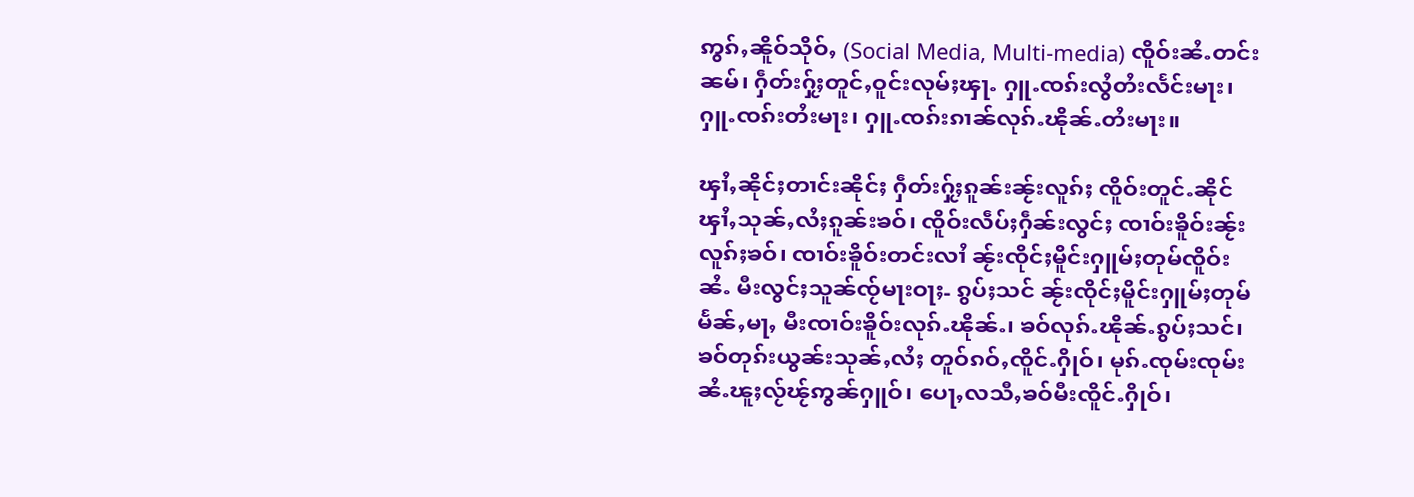ဢွၵ်ႇၼိူဝ်သိုဝ်ႇ (Social Media, Multi-media) ၸိူဝ်းၼႆႉတင်းၼမ်၊ ႁဵတ်းႁႂ်ႈတူင်ႇဝူင်းလုမ်ႈၾႃႉ ႁူႉၸၵ်းလွႆတႆးလႅင်းမႃး၊ ႁူႉၸၵ်းတႆးမႃး၊ ႁူႉၸၵ်းၵၢၼ်လုၵ်ႉၽိုၼ်ႉတႆးမႃး။

ၾၢႆႇၼိုင်ႈတၢင်းၼိုင်ႈ ႁဵတ်းႁႂ်ႈၵူၼ်းၼႂ်းလူၵ်ႈ ၸိူဝ်းတူင်ႉၼိုင်ၾၢႆႇသုၼ်ႇလႆႈၵူၼ်းၶဝ်၊ ၸိူဝ်းလဵပ်ႈႁဵၼ်းလွင်ႈ ၸၢဝ်းၶိူဝ်းၼႂ်းလူၵ်ႈၶဝ်၊ ၸၢဝ်းၶိူဝ်းတင်းလၢႆ ၼႂ်းၸိုင်ႈမိူင်းႁူမ်ႈတုမ်ၸိူဝ်းၼႆႉ မီးလွင်ႈသူၼ်ၸႂ်မႃးဝႃႈ- ၵွပ်ႈသင် ၼႂ်းၸိုင်ႈမိူင်းႁူမ်ႈတုမ်မႅၼ်ႇမႃႇ မီးၸၢဝ်းၶိူဝ်းလုၵ်ႉၽိုၼ်ႉ၊ ၶဝ်လုၵ်ႉၽိုၼ်ႉၵွပ်ႈသင်၊ ၶဝ်တုၵ်းယွၼ်းသုၼ်ႇလႆႈ တူဝ်ၵဝ်ႇၸိူင်ႉႁိုဝ်၊ မုၵ်ႉၸုမ်းၸုမ်းၼႆႉၽူႈလႂ်ၽႂ်ဢွၼ်ႁူဝ်၊ ပေႃႇလသီႇၶဝ်မီးၸိူင်ႉႁိုဝ်၊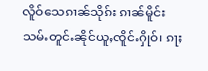လိူဝ်သေၵၢၼ်သိုၵ်း ၵၢၼ်မိူင်းသမ်ႉတူင်ႉၼိုင်ယူႇၸိူင်ႉႁိုဝ်၊ ၵႃႈ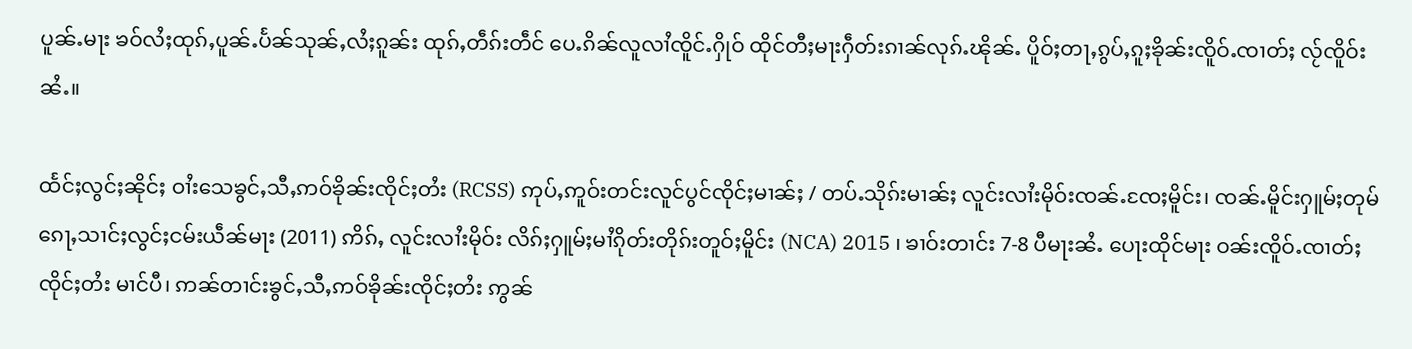ပူၼ်ႉမႃး ၶဝ်လႆႈထုၵ်ႇပူၼ်ႉပႅၼ်သုၼ်ႇလႆႈၵူၼ်း ထုၵ်ႇတဵၵ်းတဵင် ပေႉၵိၼ်လူလၢႆၸိူင်ႉႁိုဝ် ထိုင်တီႈမႃးႁဵတ်းၵၢၼ်လုၵ်ႉၽိုၼ်ႉ ပိူဝ်ႈတႃႇၵွပ်ႇၵူႈၶိုၼ်းၸိူဝ်ႉၸၢတ်ႈ လႂ်ၸိူဝ်းၼႆႉ။

ထႅင်ႈလွင်ႈၼိုင်ႈ ဝၢႆးသေၶွင်ႇသီႇဢဝ်ၶိုၼ်းၸိုင်ႈတႆး (RCSS) ဢုပ်ႇဢူဝ်းတင်းလူင်ပွင်ၸိုင်ႈမၢၼ်ႈ / တပ်ႉသိုၵ်းမၢၼ်ႈ လူင်းလၢႆးမိုဝ်းၸၼ်ႉၸႄႈမိူင်း၊ ၸၼ်ႉမိူင်းႁူမ်ႈတုမ် ၵေႃႇသၢင်ႈလွင်ႈငမ်းယဵၼ်မႃး (2011) ဢိၵ်ႇ လူင်းလၢႆးမိုဝ်း လိၵ်ႈႁူမ်ႈမၢႆၵိုတ်းတိုၵ်းတူဝ်ႈမိူင်း (NCA) 2015 ၊ ၶၢဝ်းတၢင်း 7-8 ပီမႃးၼႆႉ ပေႃးထိုင်မႃး ဝၼ်းၸိူဝ်ႉၸၢတ်ႈၸိုင်ႈတႆး မၢင်ပီ၊ ဢၼ်တၢင်းၶွင်ႇသီႇဢဝ်ၶိုၼ်းၸိုင်ႈတႆး ဢွၼ်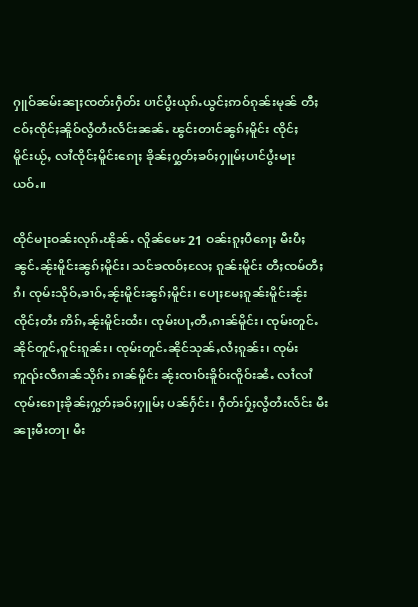ႁူဝ်ၼမ်းၼႃႈၸတ်းႁဵတ်း ပၢင်ပွႆးယုၵ်ႉယွင်ႈဢဝ်ၵုၼ်းမုၼ် တီႈငဝ်ႈၸိုင်ႈၼိူဝ်လွႆတႆးလႅင်းၼၼ်ႉ ၽွင်းတၢင်ၼွၵ်ႈမိူင်း ၸိုင်ႈမိူင်းယႂ်ႇ လၢႆၸိုင်ႈမိူင်းၵေႃႈ ၶိုၼ်ႈႁွတ်ႈၶဝ်ႈႁူမ်ႈပၢင်ပွႆးမႃးယဝ်ႉ။

ထိုင်မႃးဝၼ်းလုၵ်ႉၽိုၼ်ႉ လိူၼ်မေႊ 21 ဝၼ်းၵူႈပီၵေႃႈ မီးပီႈၼွင်ႉၼႂ်းမိူင်းၼွၵ်ႈမိူင်း၊ သင်ၶၸဝ်ႈလႄႈ ၵူၼ်းမိူင်း တီႈၸမ်တီႈၵႆ၊ ၸုမ်းသိုဝ်ႇၶၢဝ်ႇၼႂ်းမိူင်းၼွၵ်ႈမိူင်း၊ ပေႃႈမႄႈၵူၼ်းမိူင်းၼႂ်းၸိုင်ႈတႆး ဢိၵ်ႇၼႂ်းမိူင်းထႆး၊ ၸုမ်းပႃႇတီႇၵၢၼ်မိူင်း၊ ၸုမ်းတူင်ႉၼိုင်တူင်ႇဝူင်းၵူၼ်း၊ ၸုမ်းတူင်ႉၼိုင်သုၼ်ႇလႆႈၵူၼ်း၊ ၸုမ်းဢူၺ်းလီၵၢၼ်သိုၵ်း ၵၢၼ်မိူင်း ၼႂ်းၸၢဝ်းၶိူဝ်းၸိူဝ်းၼႆႉ လၢႆလၢႆၸုမ်းၵေႃႈၶိုၼ်ႈႁွတ်ႈၶဝ်ႈႁူမ်ႈ ပၼ်ႁႅင်း၊ ႁဵတ်းႁႂ်ႈလွႆတႆးလႅင်း မီးၼႃႈမီးတႃ၊ မီး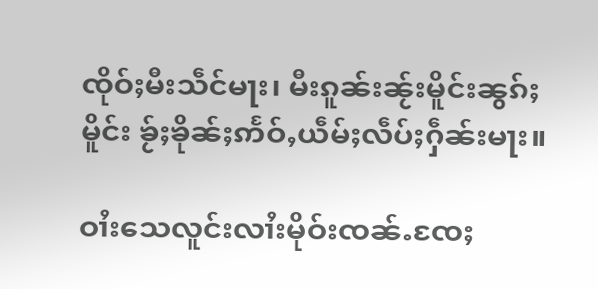ၸိုဝ်ႈမီးသဵင်မႃး၊ မီးၵူၼ်းၼႂ်းမိူင်းၼွၵ်ႈမိူင်း ၶႂ်ႈၶိုၼ်ႈဢႅဝ်ႇယဵမ်ႈလဵပ်ႈႁဵၼ်းမႃး။

ဝၢႆးသေလူင်းလၢႆးမိုဝ်းၸၼ်ႉၸႄႈ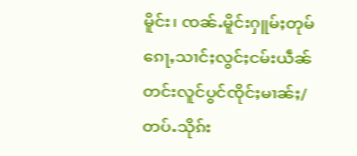မိူင်း၊ ၸၼ်ႉမိူင်းႁူမ်ႈတုမ် ၵေႃႇသၢင်ႈလွင်ႈငမ်းယဵၼ် တင်းလူင်ပွင်ၸိုင်ႈမၢၼ်ႈ/ တပ်ႉသိုၵ်း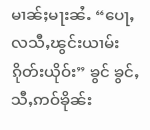မၢၼ်ႈမႃးၼႆႉ “ပေႃႇလသီႇၽွင်းယၢမ်းၵိုတ်းယိုဝ်း” ၶွင် ၶွင်ႇသီႇဢဝ်ၶိုၼ်း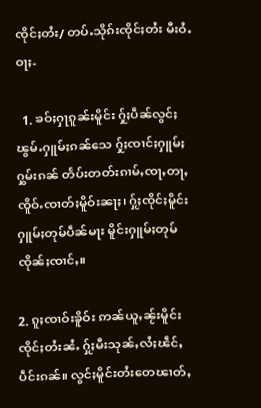ၸိုင်ႈတႆး/ တပ်ႉသိုၵ်းၸိုင်ႈတႆး မီးဝႆႉဝႃႈ-

  1. ၶဝ်ႈႁႃၵူၼ်းမိူင်း ႁႂ်ႈပဵၼ်လွင်ႈၽွမ်ႉႁူမ်ႈၵၼ်သေ ႁႂ်ႈၸၢင်ႈႁူမ်ႈႁွမ်းၵၼ် တႅပ်းတတ်းၵၢမ်ႇၸႃႇတႃႇ ၸိူဝ်ႉၸၢတ်ႈမိူဝ်းၼႃႈ၊ ႁႂ်ႈၸိုင်ႈမိူင်းႁူမ်ႈတုမ်ပဵၼ်မႃး မိူင်းႁူမ်ႈတုမ်ၸိုၼ်ႈၸၢင်ႇ။

2. ၵူႈၸၢဝ်းၶိူဝ်း ဢၼ်ယူႇၼႂ်းမိူင်းၸိုင်ႈတႆးၼႆႉ ႁႂ်ႈမီးသုၼ်ႇလႆႈၽဵင်ႇပဵင်းၵၼ်။ လွင်ႈမိူင်းတႆးတေၽၢတ်ႇ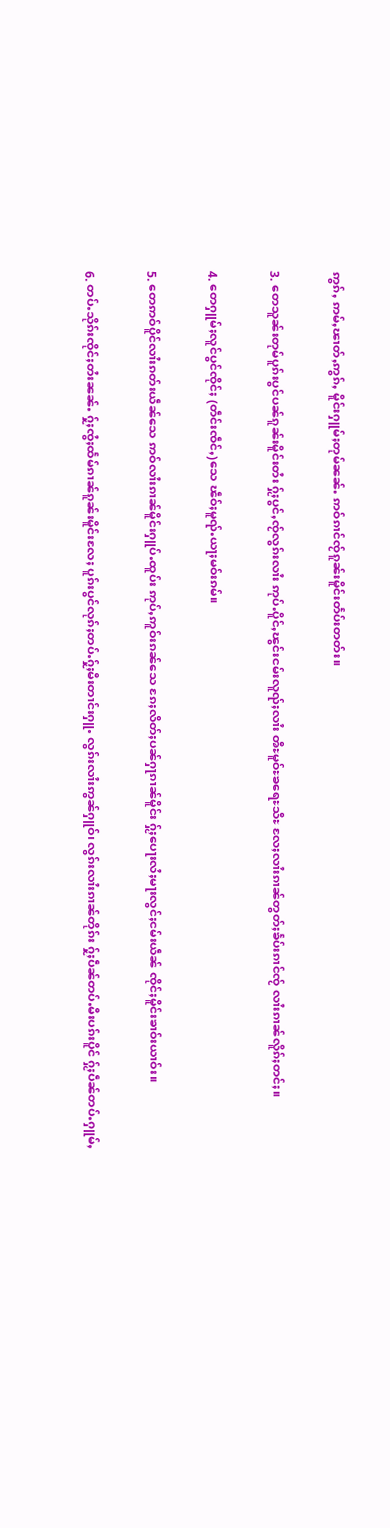ဢွၵ်ႇ ဢမ်ႇၽၢတ်ႇဢွၵ်ႇ မိူင်းႁူမ်ႈတုမ်ၼၼ်ႉ ဢဝ်ၵၢင်ၸႂ်ၵူၼ်းမိူင်းတႅပ်းတတ်း။

3. တေသူၼ်းတုမ်ပူၵ်းပွင်ပၼ်ၵူၼ်းမိူင်းတႆး ႁႂ်ႈပွင်ႇၸႂ်လွၵ်းလၢႆး ဢုပ်ႉပိူင်ႇၽွင်းငမ်းလူၺ်ႈလၢႆး ၻီႊမူဝ်ႊၶရေႊသီႊ လႄႈလၢႆးၵၢၼ်တွတ်ႈၶႅပ်းၵၢင်ၸႂ် လၢႆးၵၢၼ်လိူၵ်ႈတင်ႈ။

4. တေႁူမ်ႈလူင်ပွင်ၸိုင်ႈ (တဵင်းၸဵင်ႇ)သေ ၽဵဝ်ႈမူၺ်ႉယႃႈမဝ်းၵမ်။

5. တေဢဝ်ပိူင်လၢႆးၵတ်းယဵၼ်သေ ဢဝ်လၢႆးၵၢၼ်မိူင်းႁူပ်ႉထူပ်း ဢုပ်ႇဢူဝ်းၵၼ်သေ ၵႄႈလိတ်ႈပၼ်ႁႃၵၢၼ်မိူင်း ႁႂ်ႈပေႃးလႆႈမႃးလွင်ႈငမ်းယဵၼ် ၸိုင်ႈမိူင်းၶၢဝ်းယၢဝ်း။

6. တပ်ႉသိုၵ်းၸိုင်ႈတႆးၼၼ်ႉ ႁႂ်ႈၸွႆႈထႅမ်ၵၢၼ်ၵူၼ်းမိူင်းလႄႈ ပူၵ်းပွင်လုၵ်ႈတပ်ႉႁႂ်ႈမီးတၢင်းႁူႉ လွၵ်းလၢႆးဢွၼ်ႁူဝ်၊ လွၵ်းလၢႆးၵၢၼ်တိုၵ်း ႁႂ်ႈပဵၼ်တပ်ႉမီးပၵ်းပိူင် ႁႂ်ႈပဵၼ်တပ်ႉႁူမ်ႇ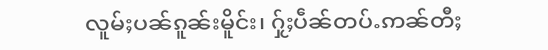လူမ်ႈပၼ်ၵူၼ်းမိူင်း၊ ႁႂ်ႈပဵၼ်တပ်ႉဢၼ်တီႈ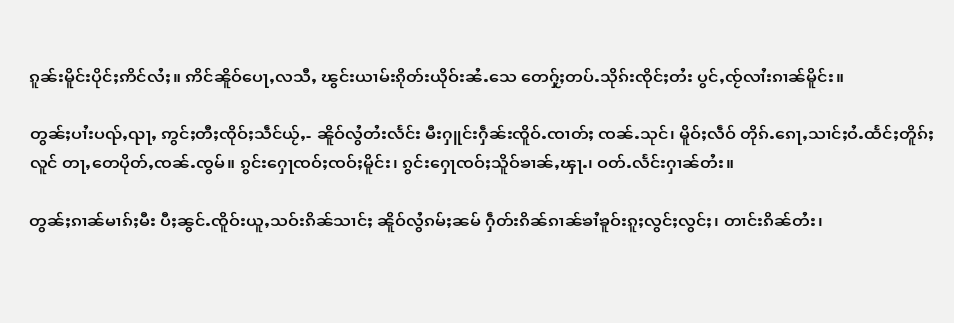ၵူၼ်းမိူင်းပိုင်ႈဢိင်လႆႈ။ ဢိင်ၼိူဝ်ပေႃႇလသီႇ ၽွင်းယၢမ်းၵိုတ်းယိုဝ်းၼႆႉသေ တေႁႂ်ႈတပ်ႉသိုၵ်းၸိုင်ႈတႆး ပွင်ႇၸႂ်လၢႆးၵၢၼ်မိူင်း။

တွၼ်ႈပၢႆးပၺ်ႇၺႃႇ ဢွင်ႈတီႈၸိုဝ်ႈသဵင်ယႂ်ႇ- ၼိူဝ်လွႆတႆးလႅင်း မီးႁူင်းႁဵၼ်းၸိူဝ်ႉၸၢတ်ႈ ၸၼ်ႉသုင်၊ မိူဝ်ႈလဵဝ် တိုၵ်ႉၵေႃႇသၢင်ႈဝႆႉထႅင်ႈတိူၵ်ႈလူင် တႃႇတေပိုတ်ႇၸၼ်ႉၸွမ်။ ၵွင်းႁေႃၸဝ်ႈၸဝ်ႈမိူင်း၊ ၵွင်းႁေႃၸဝ်ႈသိူဝ်ၶၢၼ်ႇၾႃႉ၊ ဝတ်ႉလႅင်းႁၢၼ်တႆး။

တွၼ်ႈၵၢၼ်မၢၵ်ႈမီး ပီႈၼွင်ႉၸိူဝ်းယူႇသဝ်းၵိၼ်သၢင်ႈ ၼိူဝ်လွႆၵမ်ႈၼမ် ႁဵတ်းၵိၼ်ၵၢၼ်ၶၢႆၶူဝ်းၵူႈလွင်ႈလွင်ႈ၊ တၢင်းၵိၼ်တႆး၊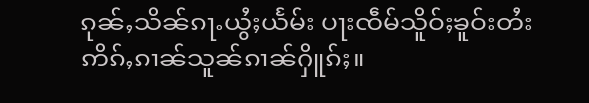ၵုၼ်ႇသိၼ်ၵႃႉယွႆႈယႅမ်း ပႃးၸဵမ်သိူဝ်ႈၶူဝ်းတႆး ဢိၵ်ႇၵၢၼ်သူၼ်ၵၢၼ်ႁိူၵ်ႈ။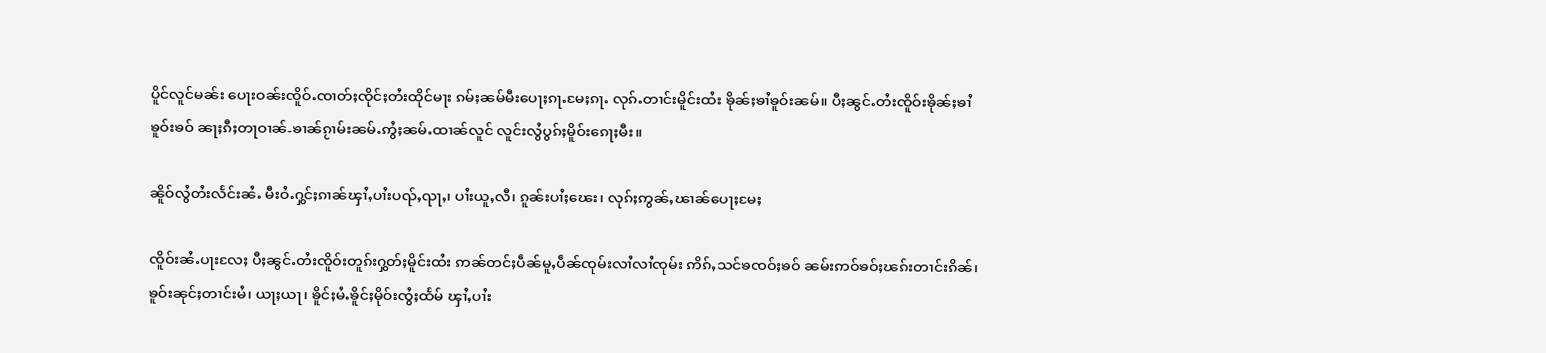ပိူင်လူင်မၼ်း ပေႃးဝၼ်းၸိူဝ်ႉၸၢတ်ႈၸိုင်ႈတႆးထိုင်မႃး ၵမ်ႈၼမ်မီးပေႃႈၵႃႉမႄႈၵႃႉ လုၵ်ႉတၢင်းမိူင်းထႆး ၶိုၼ်ႈၶၢႆၶူဝ်းၼမ်။ ပီႈၼွင်ႉတႆးၸိူဝ်းၶိုၼ်ႈၶၢႆၶူဝ်းၶဝ် ၼႃႈၵီႈတႃဝၢၼ်-ၶၢၼ်ၵႂၢမ်းၼမ်ႉဢွႆႈၼမ်ႉထၢၼ်လူင် လူင်းလွႆပွၵ်ႈမိူဝ်းၵေႃႈမီး။

ၼိူဝ်လွႆတႆးလႅင်းၼႆႉ မီးဝႆႉႁွင်ႈၵၢၼ်ၾၢႆႇပၢႆးပၺ်ႇၺႃႇ၊ ပၢႆးယူႇလီ၊ ၵူၼ်းပၢႆႈၽေး၊ လုၵ်ႈဢွၼ်ႇၽၢၼ်ပေႃႈမႄႈ

ၸိူဝ်းၼႆႉပႃးလႄႈ ပီႈၼွင်ႉတႆးၸိူဝ်းတူၵ်းႁွတ်ႈမိူင်းထႆး ဢၼ်တင်ႈပဵၼ်မူႇပဵၼ်ၸုမ်းလၢႆလၢႆၸုမ်း ဢိၵ်ႇသင်ၶၸဝ်ႈၶဝ် ၼမ်းဢဝ်ၶဝ်ႈၽၵ်းတၢင်းၵိၼ်၊ ၶူဝ်းၼုင်ႈတၢင်းမႆ၊ ယႃႈယႃ၊ ၶိူင်ႈမႆႉၶိူင်ႈမိုဝ်းၸွႆႈထႅမ် ၾၢႆႇပၢႆး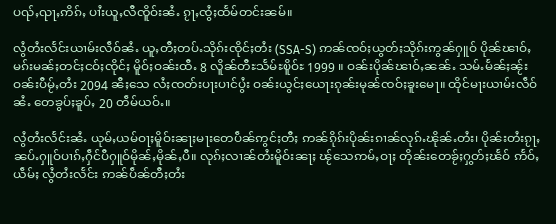ပၺ်ႇၺႃႇဢိၵ်ႇ ပၢႆးယူႇလီၸိူဝ်းၼႆႉ ၵႂႃႇၸွႆႈထႅမ်တင်းၼမ်။

လွႆတႆးလႅင်းယၢမ်းလဵဝ်ၼႆႉ ယူႇတီႈတပ်ႉသိုၵ်းၸိုင်ႈတႆး (SSA-S) ဢၼ်ၸဝ်ႈယွတ်ႈသိုၵ်းဢွၼ်ႁူဝ် ပိုၼ်ၽၢဝ်ႇမၵ်းမၼ်ႈတင်ႈငဝ်ႈၸိုင်ႈ မိူဝ်ႈဝၼ်းထီႉ 8 လိူၼ်တီႊသႅမ်ႊၿိူဝ်ႊ 1999 ။ ဝၼ်းပိုၼ်ၽၢဝ်ႇၼၼ်ႉ သမ်ႉမႅၼ်ႈၼႂ်းဝၼ်းပီမႂ်ႇတႆး 2094 ၼီႈသေ လႆႈၸတ်းပႃးပၢင်ပွႆး ဝၼ်းယွင်ႈယေႃးၵုၼ်းမုၼ်ၸဝ်ႈၶူးမေႃ။ ထိုင်မႃးယၢမ်းလဵဝ်ၼႆႉ တေၶွပ်ႈၶူပ်ႇ 20 တဵမ်ယဝ်ႉ။

လွႆတႆးလႅင်းၼႆႉ ယုမ်ႇယမ်ဝႃႈမိူဝ်းၼႃႈမႃးတေပဵၼ်ဢွင်ႈတီႈ ဢၼ်ၵိုၵ်းပိုၼ်းၵၢၼ်လုၵ်ႉၽိုၼ်ႉတႆး၊ ပိုၼ်းတႆးၵႂႃႇ ၼပ်ႉႁူဝ်ပၢၵ်ႇႁဵင်ပီႁူဝ်မိုၼ်ႇမိုၼ်ႇပီ။ လုၵ်ႈလၢၼ်တႆးမိူဝ်းၼႃႈ ၽႂ်သေဢမ်ႇဝႃႈ တိုၼ်းတေၶႂ်ႈႁွတ်ႈၽႅဝ် ဢႅဝ်ႇယဵမ်ႈ လွႆတႆးလႅင်း ဢၼ်ပဵၼ်တီႈတႆး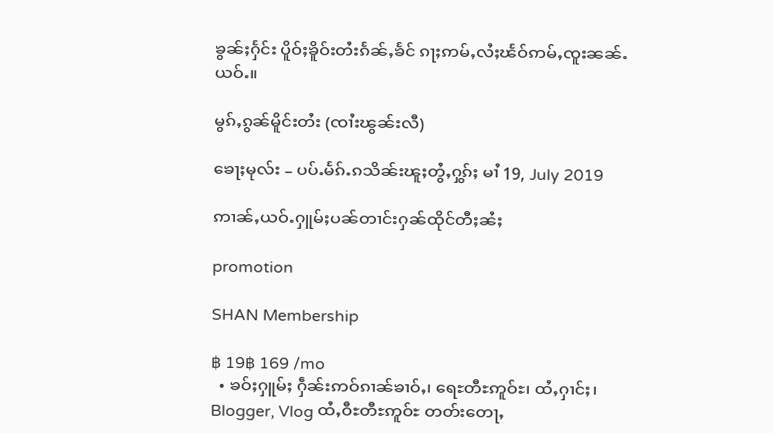ၶွၼ်ႈႁႅင်း ပိူဝ်ႈၶိူဝ်းတႆးၵႅၼ်ႇၶႅင် ၵႃႈဢမ်ႇလႆႈၽႅဝ်ဢမ်ႇၸူးၼၼ်ႉယဝ်ႉ။

မွၵ်ႇၵွၼ်မိူင်းတႆး (ၸၢႆးၽွၼ်းလီ)

ၶေႃႈမုလ်း – ပပ်ႉမႅၵ်ႉၵသိၼ်းၽူႈတွႆႇႁွၵ်ႈ မၢႆ 19, July 2019

ဢၢၼ်ႇယဝ်ႉႁူမ်ႈပၼ်တၢင်းႁၼ်ထိုင်တီႈၼႆႈ

promotion

SHAN Membership

฿ 19฿ 169 /mo
  • ၶဝ်ႈႁူမ်ႈ ႁဵၼ်းဢဝ်ၵၢၼ်ၶၢဝ်ႇ၊ ရေႊတီႊဢူဝ်ႊ၊ ထႆႇႁၢင်ႈ၊ Blogger, Vlog ထႆႇဝီႊတီႊဢူဝ်ႊ တတ်းတေႃႇ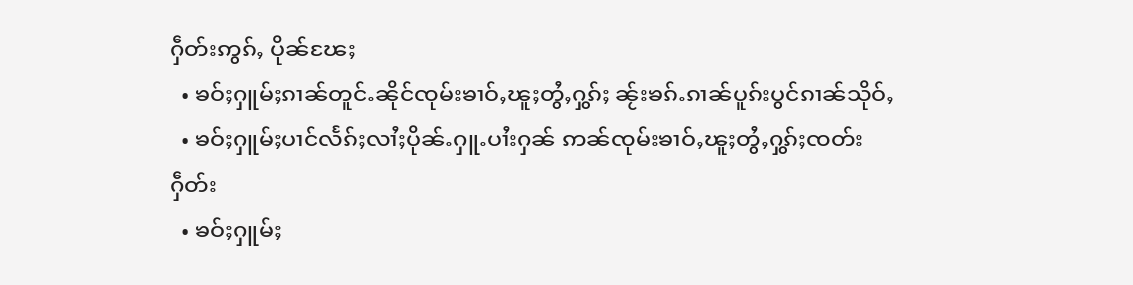ႁဵတ်းဢွၵ်ႇ ပိုၼ်ၽႄႈ
  • ၶဝ်ႈႁူမ်ႈၵၢၼ်တူင်ႉၼိုင်ၸုမ်းၶၢဝ်ႇၽူႈတွႆႇႁွၵ်ႈ ၼႂ်းၶၵ်ႉၵၢၼ်ပူၵ်းပွင်ၵၢၼ်သိုဝ်ႇ
  • ၶဝ်ႈႁူမ်ႈပၢင်လႅၵ်ႈလၢႆႈပိုၼ်ႉႁူႉပၢႆးႁၼ် ဢၼ်ၸုမ်းၶၢဝ်ႇၽူႈတွႆႇႁွၵ်ႈၸတ်းႁဵတ်း
  • ၶဝ်ႈႁူမ်ႈ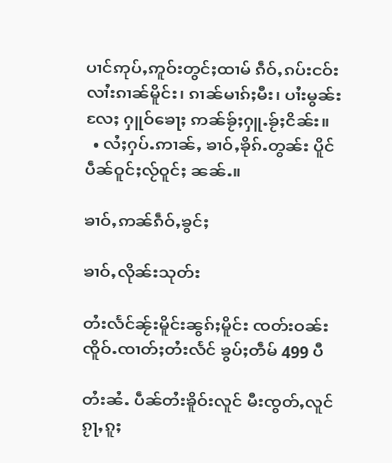ပၢင်ဢုပ်ႇဢူဝ်းတွင်ႈထၢမ် ၵဵဝ်ႇၵပ်းငဝ်းလၢႆးၵၢၼ်မိူင်း၊ ၵၢၼ်မၢၵ်ႈမီး၊ ပၢႆးမွၼ်း လႄႈ ႁူဝ်ၶေႃႈ ဢၼ်ၶႂ်ႈႁူႉၶႂ်ႈငိၼ်း။
  • လႆႈႁပ်ႉဢၢၼ်ႇ ၶၢဝ်ႇၶိုၵ်ႉတွၼ်း ပိူင်ပဵၼ်ဝူင်ႈလႂ်ဝူင်ႈ ၼၼ်ႉ။

ၶၢဝ်ႇဢၼ်ၵဵဝ်ႇၶွင်ႈ

ၶၢဝ်ႇလိုၼ်းသုတ်း

တႆးလႅင်ၼႂ်းမိူင်းၼွၵ်ႈမိူင်း ၸတ်းဝၼ်းၸိူဝ်ႉၸၢတ်ႈတႆးလႅင် ၶွပ်ႈတဵမ် 499 ပီ

တႆးၼႆႉ ပဵၼ်တႆးၶိူဝ်းလူင် မီးၸွတ်ႇလူင်ၵႂႃႇၵူႈ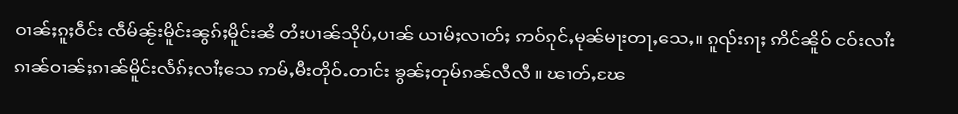ဝၢၼ်ႈၵူႈဝဵင်း ၸဵမ်ၼႂ်းမိူင်းၼွၵ်ႈမိူင်းၼႆ တႆးပၢၼ်သိုပ်ႇပၢၼ် ယၢမ်ႈလၢတ်ႈ ဢဝ်ၵုင်ႇမုၼ်မႃးတႃႇသေႇ။ ၵူၺ်းၵႃႈ ဢိင်ၼိူဝ် ငဝ်းလၢႆး ၵၢၼ်ဝၢၼ်ႈၵၢၼ်မိူင်းလႅၵ်ႈလၢႆႈသေ ဢမ်ႇမီးတိုဝ်ႉတၢင်း ၶွၼ်ႈတုမ်ၵၼ်လီလီ ။ ၽၢတ်ႇၽႄ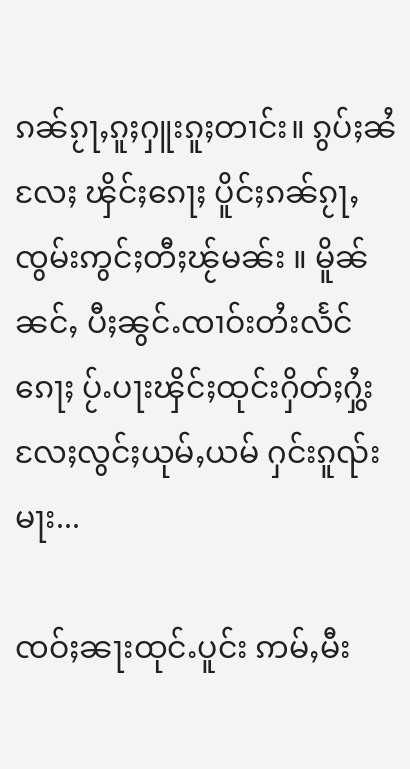ၵၼ်ၵႂႃႇၵူႈႁူးၵူႈတၢင်း။ ၵွပ်ႈၼႆလႄႈ ၾိင်ႈၵေႃႈ ပိူင်ႈၵၼ်ၵႂႃႇၸွမ်းဢွင်ႈတီႈၽႂ်မၼ်း ။ မိူၼ်ၼင်ႇ ပီႈၼွင်ႉၸၢဝ်းတႆးလႅင်ၵေႃႈ ပႂ်ႉပႃးၾိင်ႈထုင်းႁိတ်ႈႁွႆး လႄႈလွင်ႈယုမ်ႇယမ် ႁင်းၵူၺ်းမႃး...

ၸဝ်ႈၼႃးထုင်ႉပူင်း ဢမ်ႇမီး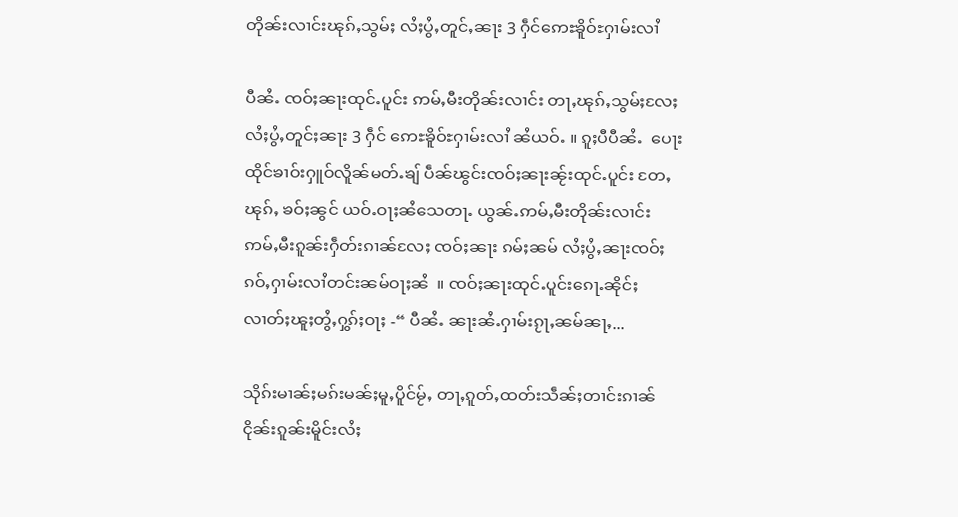တိုၼ်းလၢင်းၽုၵ်ႇသွမ်ႈ လႆႈပွႆႇတူင်ႇၼႃး 3 ႁဵင်ဢေႊၶိူဝ်ႊႁၢမ်းလၢႆ

ပီၼႆႉ ၸဝ်ႈၼႃးထုင်ႉပူင်း ဢမ်ႇမီးတိုၼ်းလၢင်း တႃႇၽုၵ်ႇသွမ်ႈလႄႈ လႆႈပွႆႇတူင်ႈၼႃး 3 ႁဵင် ဢေႊၶိူဝ်ႊႁၢမ်းလၢႆ ၼႆယဝ်ႉ ။ ၵူႈပီပီၼႆႉ  ပေႃးထိုင်ၶၢဝ်းႁူဝ်လိူၼ်မတ်ႉၶျ် ပဵၼ်ၽွင်းၸဝ်ႈၼႃးၼႂ်းထုင်ႉပူင်း တႄႇၽုၵ်ႇ ၶဝ်ႈၼွင် ယဝ်ႉဝႃႈၼႆသေတႃႉ ယွၼ်ႉဢမ်ႇမီးတိုၼ်းလၢင်း ဢမ်ႇမီးၵူၼ်းႁဵတ်းၵၢၼ်လႄႈ ၸဝ်ႈၼႃး ၵမ်ႈၼမ် လႆႈပွႆႇၼႃးၸဝ်ႈၵဝ်ႇႁၢမ်းလၢႆတင်းၼမ်ဝႃႈၼႆ  ။ ၸဝ်ႈၼႃးထုင်ႉပူင်းၵေႃႉၼိုင်ႈလၢတ်ႈၽူႈတွႆႇႁွၵ်ႈဝႃႈ -“ ပီၼႆႉ ၼႃးၼႆႉႁၢမ်းၵႂႃႇၼမ်ၼႃႇ...

သိုၵ်းမၢၼ်ႈမၵ်းမၼ်ႈမူႇပိူင်မႂ်ႇ တႃႇၵူတ်ႇထတ်းသဵၼ်ႈတၢင်းၵၢၼ်ငိုၼ်းၵူၼ်းမိူင်းလႆႈ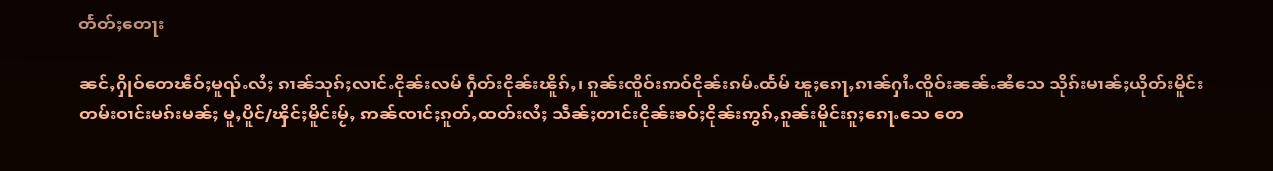တႅတ်ႈတေႃး

ၼင်ႇႁိုဝ်တေၽဵဝ်ႈမူၺ်ႉလႆႈ ၵၢၼ်သုၵ်ႈလၢင်ႉငိုၼ်းလမ် ႁဵတ်းငိုၼ်းၽိူၵ်ႇ၊ ၵူၼ်းၸိူဝ်းဢဝ်ငိုၼ်းၵမ်ႉထႅမ် ၽူႈၵေႃႇၵၢၼ်ႁၢႆႉၸိူဝ်းၼၼ်ႉၼႆသေ သိုၵ်းမၢၼ်ႈယိုတ်းမိူင်း တမ်းဝၢင်းမၵ်းမၼ်ႈ မူႇပိူင်/ၾိင်ႈမိူင်းမႂ်ႇ ဢၼ်ၸၢင်ႈၵူတ်ႇထတ်းလႆႈ သဵၼ်ႈတၢင်းငိုၼ်းၶဝ်ႈငိုၼ်းဢွၵ်ႇၵူၼ်းမိူင်းၵူႈၵေႃႉသေ တေ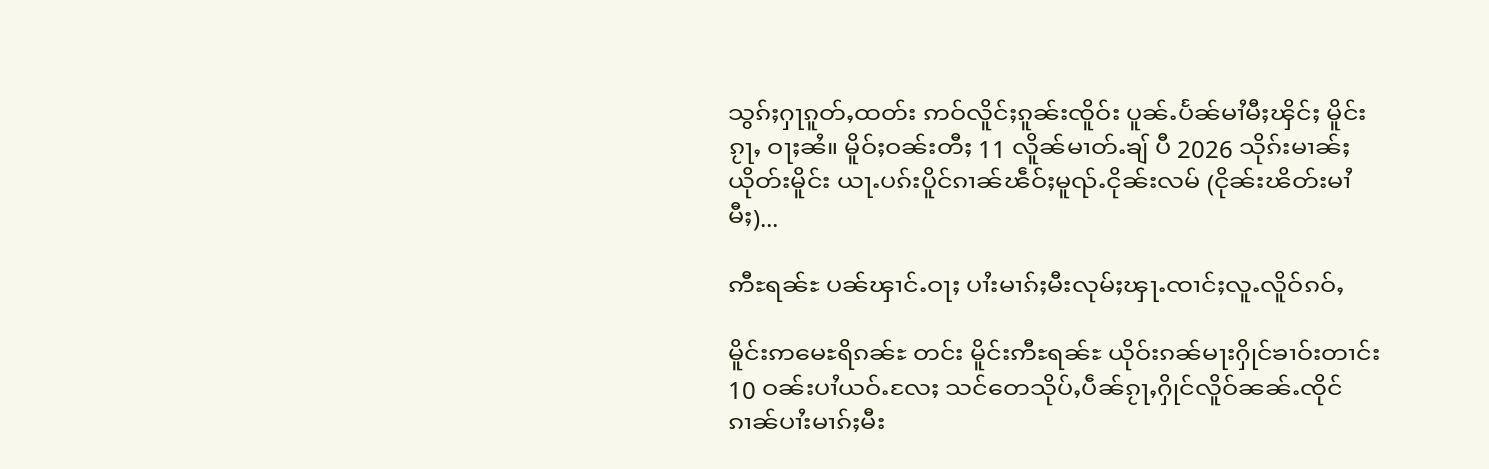သွၵ်ႈႁႃၵူတ်ႇထတ်း ဢဝ်လိူင်ႈၵူၼ်းၸိူဝ်း ပူၼ်ႉပႅၼ်မၢႆမီႈၾိင်ႈ မိူင်းၵႂႃႇ ဝႃႈၼႆ။ မိူဝ်ႈဝၼ်းတီႈ 11 လိူၼ်မၢတ်ႉၶျ် ပီ 2026 သိုၵ်းမၢၼ်ႈယိုတ်းမိူင်း ယႃႉပၵ်းပိူင်ၵၢၼ်ၽဵဝ်ႈမူၺ်ႉငိုၼ်းလမ် (ငိုၼ်းၽိတ်းမၢႆမီႈ)...

ဢီႊရၼ်ႊ ပၼ်ၾၢင်ႉဝႃႈ ပၢႆးမၢၵ်ႈမီးလုမ်ႈၾႃႉၸၢင်ႈလူႉလိူဝ်ၵဝ်ႇ

မိူင်းဢမေႊရိၵၼ်ႊ တင်း မိူင်းဢီႊရၼ်ႊ ယိုဝ်းၵၼ်မႃးႁိုင်ၶၢဝ်းတၢင်း 10 ဝၼ်းပၢႆယဝ်ႉလႄႈ သင်တေသိုပ်ႇပဵၼ်ၵႂႃႇႁိုင်လိူဝ်ၼၼ်ႉၸိုင် ၵၢၼ်ပၢႆးမၢၵ်ႈမီး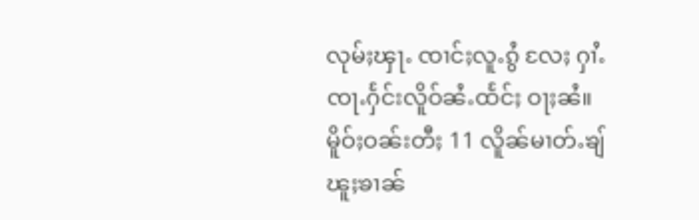လုမ်ႈၾႃႉ ၸၢင်ႈလူႉၵွႆ လႄႈ ႁၢႆႉၸႃႉႁႅင်းလိူဝ်ၼႆႉထႅင်ႈ ဝႃႈၼႆ။ မိူဝ်ႈဝၼ်းတီႈ 11 လိူၼ်မၢတ်ႉၶျ် ၽူႈၶၢၼ်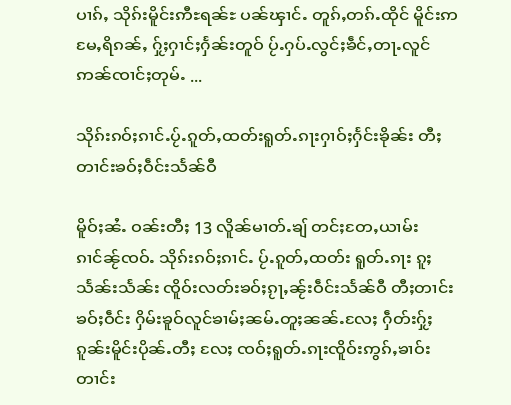ပၢၵ်ႇ သိုၵ်းမိူင်းဢီႊရၼ်ႊ ပၼ်ၾၢင်ႉ တူၵ်ႇတၵ်ႉထိုင် မိူင်းဢမႄႇရိၵၼ်ႇ ႁႂ်ႈႁၢင်ႈႁႅၼ်းတူဝ် ပႂ်ႉႁပ်ႉလွင်ႈၶဵင်ႇတႃႉလူင် ဢၼ်ၸၢင်ႈတုမ်ႉ ...

သိုၵ်းၵဝ်ႈၵၢင်ႉပႂ်ႉၵူတ်ႇထတ်းရူတ်ႉၵႃးႁၢဝ်ႈႁႅင်းၶိုၼ်း တီႈတၢင်းၶဝ်ႈဝဵင်းသႅၼ်ဝီ

မိူဝ်ႈၼႆႉ ဝၼ်းတီႈ 13 လိူၼ်မၢတ်ႉၶျ် တင်ႈတႄႇယၢမ်းၵၢင်ၼႂ်ၸဝ်ႉ သိုၵ်းၵဝ်ႈၵၢင်ႉ ပႂ်ႉၵူတ်ႇထတ်း ရူတ်ႉၵႃး ၵူႈသႅၼ်းသႅၼ်း ၸိူဝ်းလတ်းၶဝ်ႈၵႂႃႇၼႂ်းဝဵင်းသႅၼ်ဝီ တီႈတၢင်းၶဝ်ႈဝဵင်း ႁိမ်းၶူဝ်လူင်ၶၢမ်ႈၼမ်ႉတူႈၼၼ်ႉလႄႈ ႁဵတ်းႁႂ်ႈၵူၼ်းမိူင်းပိုၼ်ႉတီႈ လႄႈ ၸဝ်ႈရူတ်ႉၵႃးၸိူဝ်းဢွၵ်ႇၶၢဝ်းတၢင်း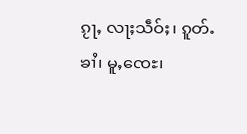ၵႂႃႇ လႃႈသဵဝ်ႈ၊ ၵူတ်ႉၶၢႆ၊ မူႇၸေႊ၊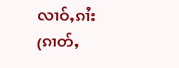လၢဝ်ႇၵၢႆး (ၵၢတ်ႇ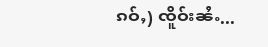ၵဝ်ႇ) ၸိူဝ်းၼႆႉ...